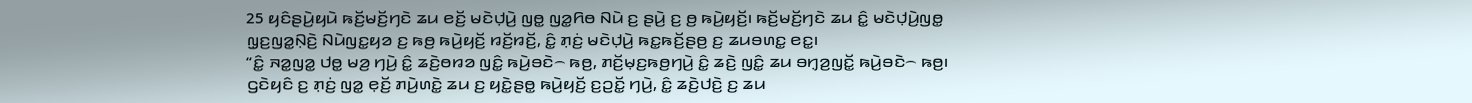25 ꤟꤢꤨꤔꤣꤧ꤬ꤟꤣꤧ ꤒꤢꤩ꤬ꤗꤢꤩ꤬ꤚꤢꤧ ꤘꤣ ꤕꤢꤩ꤬ ꤗꤢꤧꤓ꤫ꤣꤧ꤬ ꤜꤥ꤭ ꤜꤤ꤭ꤖꤥ ꤡꤣꤧ ꤢ꤬ ꤔꤣꤧ꤬ ꤢ꤬ ꤥ꤬ ꤒꤣꤧ꤬ꤟꤢꤩ꤬꤯ ꤒꤢꤩ꤬ꤗꤢꤩ꤬ꤚꤢꤧ ꤘꤣ ꤢꤨ꤭ ꤗꤢꤧꤓ꤫ꤣꤧ꤬ꤜꤥ꤭ ꤜ꤫ꤢ꤬ꤜꤤ꤭ꤡ꤫ꤢꤧ꤬ ꤡꤣꤧꤜꤢ꤭ꤟꤤ ꤢ꤬ ꤒꤥ꤬ ꤒꤣꤧ꤬ꤟꤢꤩ꤬ ꤙꤢꤩ꤬ꤙꤢꤩ꤬, ꤢꤨ꤭ ꤊ꤫ꤢꤦ꤬ ꤗꤢꤧꤓ꤫ꤣꤧ꤬ ꤒꤢ꤭ꤒꤢꤩ꤬ꤔꤥ꤬ ꤢ꤬ ꤘꤣꤋꤛꤢ꤭ ꤕꤢ꤭꤯
“ꤢꤨ꤭ ꤏꤤ꤭ꤜꤤ꤭ ꤓꤥ꤭ ꤗꤤ꤬ ꤚꤣꤧ꤬ ꤢꤨ꤭ ꤘꤢꤧ꤬ꤥꤙꤤ ꤜꤢꤨ꤭ ꤒꤣꤧ꤬ꤋꤢꤧ꤮ ꤒꤥ꤬, ꤊꤢꤩ꤬ꤗ꤫ꤢ꤬ꤒꤥ꤬ꤚꤣꤧ꤬ ꤢꤨ꤭ ꤘꤢꤧ꤬ ꤜꤢꤨ꤭ ꤘꤣ ꤋꤚ꤫ꤤ꤬ꤜꤢꤩ꤭ ꤒꤣꤧ꤬ꤋꤢꤧ꤮ ꤒꤥ꤬꤯ ꤞꤢꤧꤟꤢꤨ ꤢ꤬ ꤊ꤫ꤢꤦ꤬ ꤜꤤ꤭ ꤕ꤫ꤢꤩ꤬ ꤊꤣꤧ꤬ꤛꤢꤧ꤭ ꤘꤣ ꤢ꤬ ꤟꤢꤧ꤭ꤔꤥ꤭ ꤒꤣꤧ꤬ꤟꤢꤩ꤬ ꤢ꤬ꤑꤢꤩ꤭ ꤚꤣꤧ꤬, ꤢꤨ꤭ ꤘꤢꤧ꤬ꤓꤢꤧ꤬ ꤢ꤬ ꤘꤣ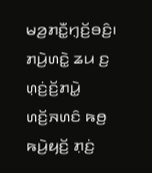ꤗꤤ꤬ꤊꤢꤪ꤭ꤚ꤫ꤢꤩ꤬ꤋꤢꤨ꤬꤯
ꤊꤣꤧ꤬ꤛꤢꤧ꤭ ꤘꤣ ꤢ꤬ ꤛ꤫ꤢꤦ꤬ꤢꤩ꤬ꤊꤣꤧ꤭ ꤛꤢꤩ꤬ꤏꤛꤢꤨ ꤒꤥ꤬ ꤒꤣꤧ꤬ꤟꤢꤩ꤬ ꤊ꤫ꤢꤦ꤬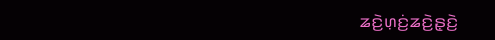ꤘꤢꤧ꤬ꤛ꤫ꤢꤦ꤬ꤘꤢꤧ꤬ꤔ꤫ꤢꤧ꤬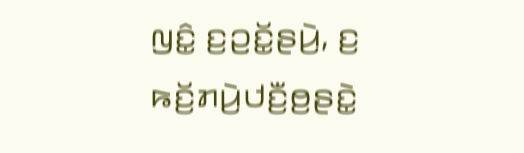ꤜꤢꤨ꤭ ꤢ꤬ꤑꤢꤩ꤭ꤔꤣꤧ꤬, ꤢ꤬ ꤒꤢꤩ꤬ꤊꤣꤧ꤬ꤓꤢꤪ꤬ꤥ꤬ꤔꤢꤧ꤭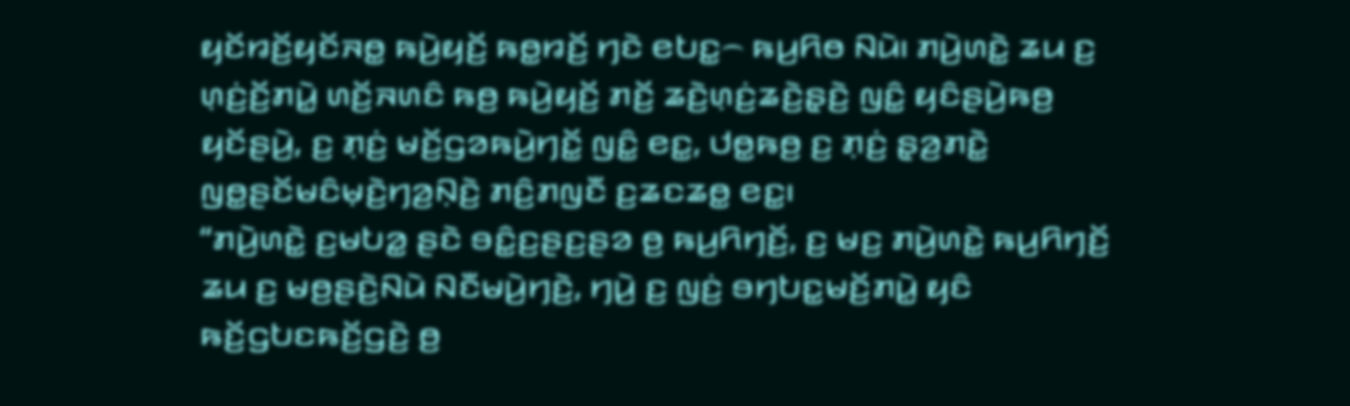ꤟꤢꤩꤙꤢꤩ꤬ꤟꤢꤩꤏꤥ꤭ ꤒꤣꤧ꤬ꤟꤢꤩ꤬ ꤒꤥ꤭ꤙꤢꤩ꤬ ꤚꤢꤧ ꤕꤝꤢ꤭꤮ ꤒꤣ꤬ꤖꤥ ꤡꤣꤧ꤯ ꤊꤣꤧ꤬ꤛꤢꤧ꤭ ꤘꤣ ꤢ꤬ ꤛ꤫ꤢꤦ꤬ꤢꤩ꤬ꤊꤣꤧ꤭ ꤛꤢꤩ꤬ꤏꤛꤢꤨ ꤒꤥ꤬ ꤒꤣꤧ꤬ꤟꤢꤩ꤬ ꤊꤢꤩ꤬ ꤘꤢꤧ꤬ꤛ꤫ꤢꤦ꤬ꤘꤢꤧ꤬ꤔ꤫ꤢꤧ꤬ ꤜꤢꤨ꤭ ꤟꤢꤨꤔꤣꤧ꤬ꤒꤥ꤬ ꤟꤢꤩꤔꤣꤧ꤬, ꤢ꤬ ꤊ꤫ꤢꤦ꤬ ꤗꤢꤩ꤬ꤞꤤꤒꤣꤧ꤬ꤚꤢꤩ꤭ ꤜꤢꤨ꤭ ꤕꤢ꤭, ꤓꤥ꤭ꤒꤥ꤬ ꤢ꤬ ꤊ꤫ꤢꤦ꤬ ꤔ꤫ꤤ꤬ꤊꤢꤧ꤭ ꤜꤥ꤭ꤔꤢꤩꤗꤢꤨꤗ꤫ꤢꤧ꤬ꤚꤤ꤬ꤡ꤫ꤢꤧ꤬ ꤊꤢꤨ꤬ꤊꤜꤢꤪ ꤢ꤬ꤘꤢꤘꤥ꤭ ꤕꤢ꤭꤯
“ꤊꤣꤧ꤬ꤛꤢꤧ꤭ ꤢ꤬ꤗꤝꤤ꤭ ꤔꤢꤧ ꤋꤢꤨ꤭ꤢ꤬ꤔꤢ꤬ꤔꤤ ꤥ꤬ ꤒꤣ꤬ꤖꤚꤢꤩ꤬, ꤢ꤬ ꤗꤢ꤬ ꤊꤣꤧ꤬ꤛꤢꤧ꤭ ꤒꤣ꤬ꤖꤚꤢꤩ꤬ ꤘꤣ ꤢ꤬ ꤗꤥ꤬ꤔꤢꤧ꤬ꤡꤣꤧ ꤡꤢꤪꤗꤣꤧ꤬ꤚꤢꤧ꤬, ꤚꤣꤧ꤬ ꤢ꤬ ꤜꤢꤦ꤬ ꤋꤚꤝꤢ꤭ꤗꤢꤩ꤬ꤊꤣꤧ꤭ ꤟꤢꤨ ꤒꤢꤩ꤬ꤞꤝꤢꤒꤢꤩ꤬ꤞꤢꤧ꤬ ꤥ꤬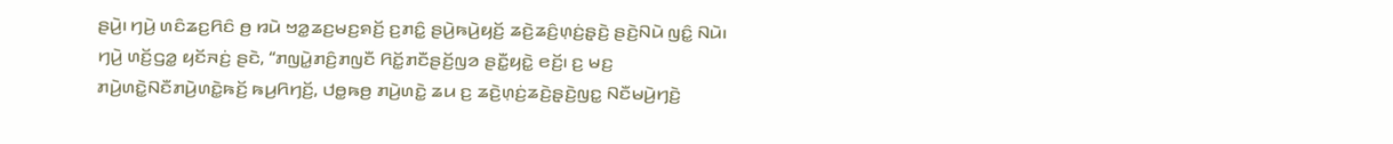ꤔꤣꤧ꤬꤯ ꤚꤣꤧ꤬ ꤛꤢꤨꤘꤢ꤬ꤖꤢꤨ ꤥ꤬ ꤙꤣꤧ ꤠꤤ꤭ꤘꤢ꤬ꤗꤢ꤬ꤎꤢꤩ꤬ ꤢ꤬ꤊꤢꤨ꤭ ꤔꤣꤧ꤬ꤒꤣꤧ꤬ꤟꤢꤩ꤬ ꤘꤢꤧ꤬ꤘꤢꤨ꤬ꤛ꤫ꤢꤦ꤬ꤔ꤫ꤢꤧ꤬ ꤔꤢꤧ꤬ꤡꤣꤧ ꤜꤢꤨ꤭ ꤡꤣꤧ꤯
ꤚꤣꤧ꤬ ꤛꤢꤩ꤬ꤞꤤ꤭ ꤟꤢꤩꤏꤢꤦ꤬ ꤔꤢꤧ, “ꤊꤜꤣꤧ꤭ꤊꤢꤨ꤬ꤊꤜꤢꤪ ꤖꤢꤩ꤭ꤊꤢꤪꤔꤢꤩ꤬ꤜꤤ ꤔꤢꤪ꤭ꤟꤢꤧ꤭ ꤕꤢꤩ꤬꤯ ꤢ꤬ ꤗꤢ꤬ ꤊꤣꤧ꤬ꤛꤢꤧ꤭ꤡꤢꤪꤊꤣꤧ꤬ꤛꤢꤧ꤭ꤒꤢꤩ꤬ ꤒꤣ꤬ꤖꤚꤢꤩ꤬, ꤓꤥ꤭ꤒꤥ꤬ ꤊꤣꤧ꤬ꤛꤢꤧ꤭ ꤘꤣ ꤢ꤬ ꤘꤢꤧ꤬ꤛ꤫ꤢꤦ꤬ꤘꤢꤧ꤬ꤔ꤫ꤢꤧ꤬ꤜꤢ꤭ ꤡꤢꤪꤗꤣꤧ꤬ꤚꤢꤧ꤬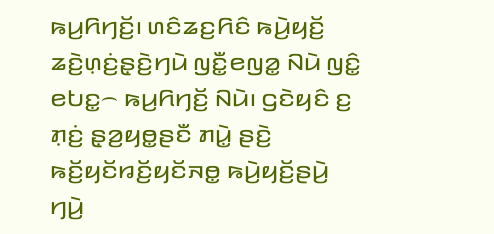ꤒꤣ꤬ꤖꤚꤢꤩ꤬꤯ ꤛꤢꤨꤘꤢ꤬ꤖꤢꤨ ꤒꤣꤧ꤬ꤟꤢꤩ꤬ ꤘꤢꤧ꤬ꤛ꤫ꤢꤦ꤬ꤔ꤫ꤢꤧ꤬ꤚꤣꤧ ꤜꤢꤪ꤭ꤕꤜꤤ꤭ ꤡꤣꤧ ꤜꤢꤨ꤭ ꤕꤝꤢ꤭꤮ ꤒꤣ꤬ꤖꤚꤢꤩ꤬ ꤡꤣꤧ꤯ ꤞꤢꤧꤟꤢꤨ ꤢ꤬ ꤊ꤫ꤢꤦ꤬ ꤔ꤫ꤤ꤬ꤟꤥ꤭ꤔꤢꤪ ꤊꤣꤧ꤭ ꤔꤢꤧ꤬ ꤒꤢꤩ꤬ꤟꤢꤩꤙꤢꤩ꤬ꤟꤢꤩꤏꤥ꤭ ꤒꤣꤧ꤬ꤟꤢꤩ꤬ꤔꤣꤧ꤬ ꤚꤣꤧ꤬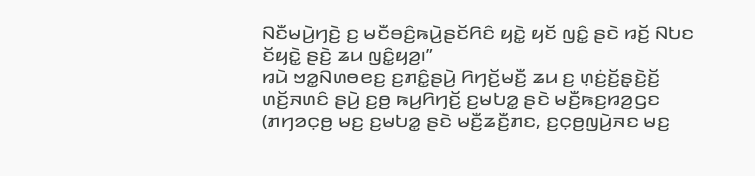ꤡꤢꤪꤗꤣꤧ꤬ꤚꤢꤧ꤬ ꤢ꤬ ꤗꤢꤪꤋꤢꤨ꤬ꤒꤣꤧ꤬ꤔꤢꤩꤖꤢꤨ ꤟꤢꤧ꤭ ꤟꤢꤩ ꤜꤢꤨ꤭ ꤔꤢꤧ ꤙꤢꤩ꤬ ꤡꤝꤢ ꤢꤩꤟꤢꤧ꤭ ꤔꤢꤧ꤬ ꤘꤣ ꤜꤢꤨ꤭ꤟꤤ꤬꤯”
ꤙꤣꤧ ꤠꤤ꤭ꤡꤛꤥꤕꤢ꤬ ꤢ꤬ꤊꤢꤨ꤭ꤔꤣꤧ꤬ ꤖꤚꤢꤩ꤬ꤗꤢꤪ꤬ ꤘꤣ ꤢ꤬ ꤛ꤫ꤢꤦ꤬ꤢꤩ꤬ꤔ꤫ꤢꤧ꤬ꤢꤩ꤬ ꤛꤢꤩ꤬ꤏꤛꤢꤨ ꤔꤣꤧ꤬ ꤢ꤬ꤥ꤬ ꤒꤣ꤬ꤖꤚꤢꤩ꤬ ꤢ꤬ꤗꤝꤤ꤭ ꤔꤢꤧ ꤗꤢꤪ꤬ꤒꤢ꤬ꤙꤤ꤬ꤞꤢ (ꤊꤚꤤꤍ꤫ꤥ꤬ ꤗꤢ꤬ ꤢ꤬ꤗꤝꤤ꤭ ꤔꤢꤧ ꤗꤢꤪ꤬ꤘꤢꤪ꤬ꤊꤢ, ꤢ꤬ꤍ꤫ꤥ꤬ꤜꤣꤧ꤬ꤏꤢ ꤗꤢ꤬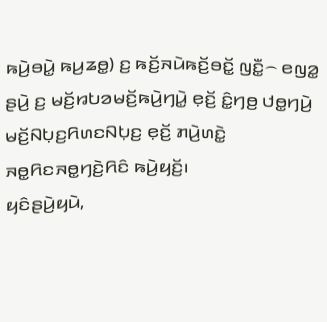ꤒꤣꤧ꤬ꤋꤣꤧ꤭ ꤒꤣ꤬ꤘꤥ꤭) ꤢ꤬ ꤒꤢꤩ꤬ꤏꤣꤧꤒꤢꤩ꤬ꤋꤢꤩ꤭ ꤜꤢꤪ꤭꤮ ꤕꤜꤤ꤭ ꤔꤣꤧ꤬ ꤢ꤬ ꤗꤢꤩ꤬ꤙꤝꤤꤗꤢꤩ꤬ꤒꤣꤧ꤬ꤚꤣꤧ꤭ ꤕ꤫ꤢꤩ꤬ ꤢꤨ꤭ꤚꤥ꤬ ꤓꤥ꤭ꤚꤣꤧ꤬ ꤗꤢꤩ꤬ꤡꤝ꤫ꤢ꤬ꤖꤛꤢꤡꤝ꤫ꤢ꤬ ꤕ꤫ꤢꤩ꤬ ꤊꤣꤧ꤬ꤛꤢꤧ꤭ ꤏꤥ꤭ꤖꤢꤏꤥ꤭ꤚꤢꤧ꤬ꤖꤢꤨ ꤒꤣꤧ꤬ꤟꤢꤩ꤬꤯
ꤟꤢꤨꤔꤣꤧ꤬ꤟꤣꤧ,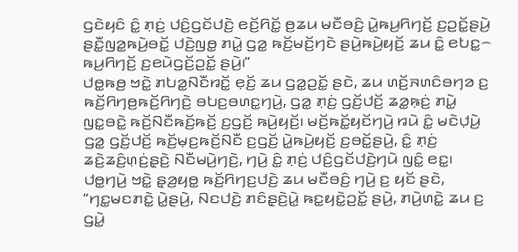ꤞꤢꤧꤟꤢꤨ ꤢꤨ꤭ ꤊ꤫ꤢꤦ꤬ ꤓꤢꤨ꤬ꤞꤢꤩꤓꤢꤧ꤬ ꤕꤢꤩ꤬ꤖꤢꤩ꤭ ꤥ꤬ꤘꤣ ꤗꤢꤪꤋꤢꤨ꤬ ꤣꤧ꤭ꤒꤣ꤬ꤖꤚꤢꤩ꤬ ꤢ꤬ꤑꤢꤩ꤭ꤔꤣꤧ꤬ ꤔꤢꤪ꤭ꤜꤤ꤭ꤒꤣꤧ꤬ꤋꤢꤩ꤭ ꤓꤢꤧ꤬ꤜꤥ꤭ ꤊꤣꤧ꤭ ꤞꤤ꤭ ꤒꤢꤩ꤬ꤗꤢꤩ꤬ꤚꤢꤧ ꤔꤣꤧ꤬ꤒꤣꤧ꤬ꤟꤢꤩ꤬ ꤘꤣ ꤢꤨ꤭ ꤕꤝꤢ꤭꤮ ꤒꤣ꤬ꤖꤚꤢꤩ꤬ ꤢ꤬ꤕꤣꤧꤞꤢꤩ꤬ꤑꤢꤩ꤭ ꤔꤣꤧ꤬꤯”
ꤓꤥ꤭ꤒꤥ꤬ ꤠꤢꤧ꤭ ꤊꤝꤤ꤭ꤡꤢꤪꤙꤢꤩ꤭ ꤕ꤫ꤢꤩ꤬ ꤘꤣ ꤞꤤ꤭ꤑꤢꤩ꤭ ꤔꤢꤧ, ꤘꤣ ꤛꤢꤩ꤬ꤏꤛꤢꤨꤋꤚꤤ ꤢ꤬ ꤒꤢꤩ꤬ꤖꤚꤥ꤬ꤒꤢꤩ꤬ꤖꤚꤢꤧ꤬ ꤋꤝꤢ꤬ꤋꤛꤢ꤭ꤚꤣꤧ꤬, ꤞꤤ꤭ ꤊ꤫ꤢꤦ꤬ ꤞꤢꤩ꤬ꤓꤢꤩ꤬ ꤘꤤ꤭ꤒ꤫ꤢꤦ꤬ ꤊꤣꤧ꤭ ꤜꤢ꤭ꤋꤢꤧ꤭ ꤒꤢꤩ꤬ꤡꤢꤪꤒꤢꤩ꤬ꤒꤢꤩ꤬ ꤢ꤬ꤞꤢꤩ꤬ ꤒꤣꤧ꤬ꤟꤢꤩ꤬꤯ ꤗꤢꤩ꤬ꤒꤢꤩ꤭ꤟꤢꤩꤚꤣꤧ꤬ ꤙꤣꤧ ꤢꤨ꤭ ꤗꤢꤧꤓ꤫ꤣꤧ꤬ ꤞꤤ꤭ ꤞꤢꤩ꤬ꤓꤢꤩ꤬ ꤒꤢꤩ꤬ꤗ꤫ꤢ꤬ꤒꤢꤩ꤬ꤡꤢꤪ ꤢ꤬ꤞꤢꤩ꤬ ꤣꤧ꤭ꤒꤣꤧ꤬ꤟꤢꤩ꤬ ꤢ꤬ꤋꤢꤩ꤭ꤔꤣꤧ꤬, ꤢꤨ꤭ ꤊ꤫ꤢꤦ꤬ ꤘꤢꤧ꤬ꤘꤢꤨ꤬ꤛ꤫ꤢꤦ꤬ꤔ꤫ꤢꤧ꤬ ꤡꤢꤪꤗꤣꤧ꤬ꤚꤢꤧ꤬, ꤚꤣꤧ꤬ ꤢꤨ꤭ ꤊ꤫ꤢꤦ꤬ ꤓꤢꤨ꤬ꤞꤢꤩꤓꤢꤧ꤬ꤚꤣꤧ ꤜꤢꤨ꤭ ꤕꤢ꤭꤯
ꤓꤥ꤭ꤚꤣꤧ꤬ ꤠꤢꤧ꤭ ꤔ꤫ꤤ꤬ꤟꤥ꤭ ꤒꤢꤩ꤬ꤖꤚꤢ꤬ꤓꤢꤧ꤬ ꤘꤣ ꤗꤢꤪꤋꤢꤨ꤬ ꤚꤣꤧ꤬ ꤢ꤬ ꤟꤢꤩ ꤔꤢꤧ, “ꤚꤢ꤭ꤗꤢꤊꤢꤧ꤭ ꤣꤧ꤭ꤔꤣꤧ꤬, ꤡꤢꤓꤢꤧ꤬ ꤊꤢꤨꤔ꤫ꤢꤧ꤬ꤣꤧ꤭ ꤒꤢ꤭ꤟꤢꤧ꤭ꤑꤢꤩ꤭ ꤔꤣꤧ꤬, ꤊꤣꤧ꤬ꤛꤢꤧ꤭ ꤘꤣ ꤢ꤬ ꤞꤣꤧ꤭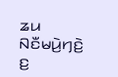ꤘꤣ ꤡꤢꤪꤗꤣꤧ꤬ꤚꤢꤧ꤬ ꤢ꤬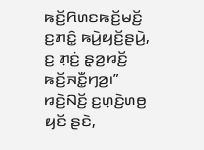ꤒꤢꤩ꤬ꤖꤛꤢꤒꤢꤩ꤬ꤗꤢꤩ꤬ ꤢ꤬ꤊꤢꤨ꤭ ꤒꤣꤧ꤬ꤟꤢꤩ꤬ꤔꤣꤧ꤬, ꤢ꤬ ꤊ꤫ꤢꤦ꤬ ꤔ꤫ꤤ꤬ꤙꤢꤩ꤬ ꤒꤢꤩ꤬ꤏꤢꤪ꤭ꤚꤤ꤬꤯” ꤙꤢꤧ꤬ꤡꤢꤩ꤬ ꤢ꤬ꤛ꤫ꤢꤧ꤬ꤛꤥ꤬ ꤟꤢꤩ ꤔꤢꤧ,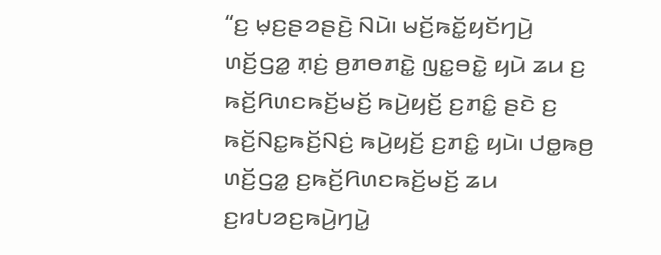“ꤢ꤬ ꤗ꤫ꤢ꤬ꤔꤤꤔꤢꤧ꤬ ꤡꤣꤧ꤯ ꤗꤢꤩ꤬ꤒꤢꤩ꤭ꤟꤢꤩꤚꤣꤧ꤬ ꤛꤢꤩ꤬ꤞꤤ꤭ ꤊ꤫ꤢꤦ꤬ ꤥ꤬ꤊꤥꤊꤢꤧ꤭ ꤜꤢ꤭ꤋꤢꤧ꤭ ꤟꤣꤧ ꤘꤣ ꤢ꤬ ꤒꤢꤩ꤬ꤖꤛꤢꤒꤢꤩ꤬ꤗꤢꤩ꤬ ꤒꤣꤧ꤬ꤟꤢꤩ꤬ ꤢ꤬ꤊꤢꤨ꤭ ꤔꤢꤧ ꤢ꤬ ꤒꤢꤩ꤬ꤡꤢ꤭ꤒꤢꤩ꤬ꤡꤢꤦ꤬ ꤒꤣꤧ꤬ꤟꤢꤩ꤬ ꤢ꤬ꤊꤢꤨ꤭ ꤟꤣꤧ꤯ ꤓꤥ꤭ꤒꤥ꤬ ꤛꤢꤩ꤬ꤞꤤ꤭ ꤢ꤬ꤒꤢꤩ꤬ꤖꤛꤢꤒꤢꤩ꤬ꤗꤢꤩ꤬ ꤘꤣ ꤢ꤬ꤙꤝꤤꤢ꤬ꤒꤣꤧ꤬ꤚꤣꤧ꤭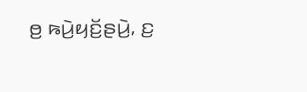ꤥ꤬ ꤒꤣꤧ꤬ꤟꤢꤩ꤬ꤔꤣꤧ꤬, ꤢ꤬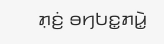ꤊ꤫ꤢꤦ꤬ ꤋꤚꤝꤢ꤭ꤊꤣꤧ꤭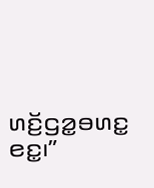ꤛꤢꤩ꤬ꤞꤤ꤭ꤋꤛꤢ꤭ ꤕꤢ꤭꤯”